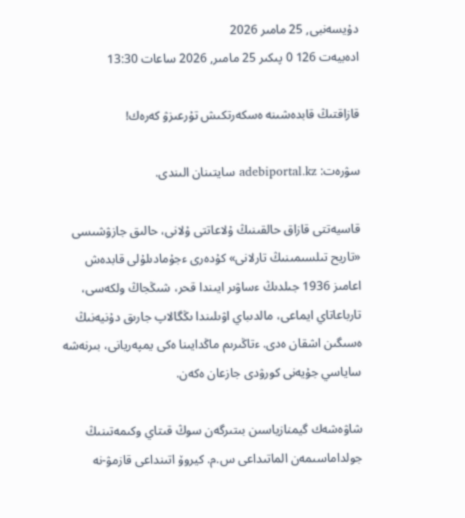دۇيسەنبى, 25 مامىر 2026
ادەبيەت 126 0 پىكىر 25 مامىر, 2026 ساعات 13:30

قازاقتىڭ قابدەشىنە ەسكەرتكىش تۇرعىزۋ كەرەك!

سۋرەت: adebiportal.kz سايتىنان الىندى.

قاسيەتتى قازاق حالقىنىڭ ۇلاعاتتى ۇلانى، حالىق جازۋشىسى «تاريح تىلسىمىنىڭ تارلانى» كۇدەرى ءجۇمادىلۇلى قابدەش اعامىز 1936 جىلدىڭ ءساۋىر ايىندا قحر، شىڭجاڭ ولكەسى، تارباعاتاي ايماعى، مالدىباي اۋىلىندا ىڭگالاپ جارىق دۇنيەنىڭ ەسىگىن اشقان ەدى. ءتاڭىرىم ماڭدايىنا ەكى يمپەريانى، بىرنەشە ساياسي جۇيەنى كورۋدى جازعان ەكەن.

شاۋەشەك گيمنازياسىن بىتىرگەن سوڭ قىتاي وكىمەتىنىڭ جولداماسىمەن الماتىداعى س.م. كيروۆ اتىنداعى قازمۋ-نە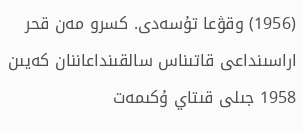(1956) وقۋعا تۇسەدى. كسرو مەن قحر اراسىنداعى قاتىناس سالقىنداعاننان كەيىن 1958 جىلى قىتاي ۇكىمەت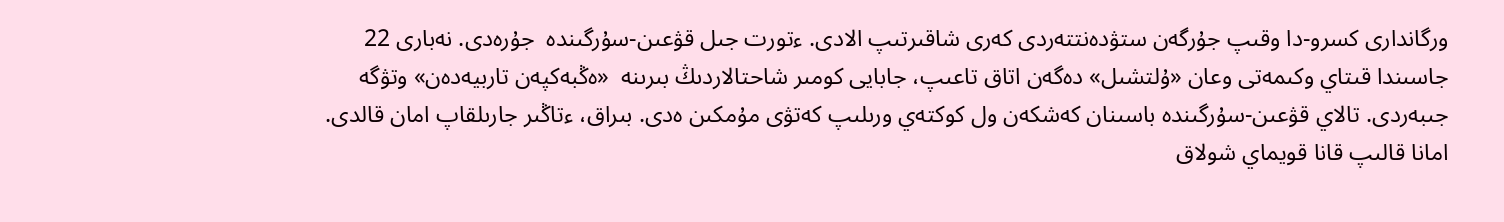ورگاندارى كسرو-دا وقىپ جۇرگەن ستۋدەنتتەردى كەرى شاقىرتىپ الادى. ءتورت جىل قۋعىن-سۇرگىندە  جۇرەدى. نەبارى 22 جاسىندا قىتاي وكىمەتى وعان «ۇلتشىل» دەگەن اتاق تاعىپ، جابايى كومىر شاحتالاردىڭ بىرىنە  «ەڭبەكپەن تاربيەدەن» وتۋگە جىبەردى. تالاي قۋعىن-سۇرگىندە باسىنان كەشكەن ول كوكتەي ورىلىپ كەتۋى مۇمكىن ەدى. بىراق، ءتاڭىر جارىلقاپ امان قالدى. امانا قالىپ قانا قويماي شولاق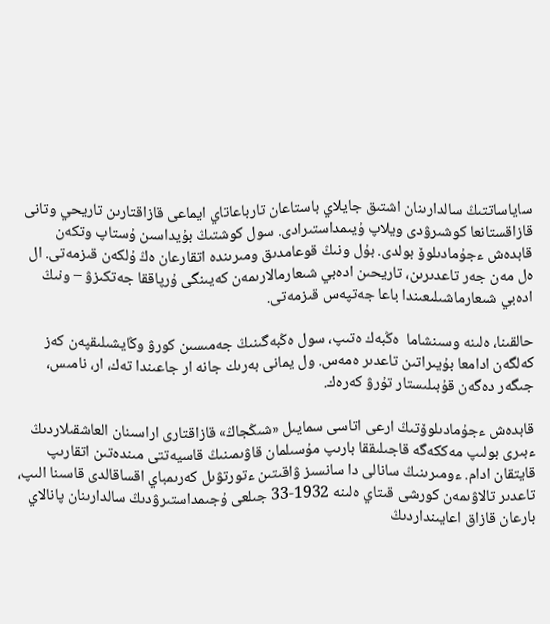ساياساتتىڭ سالدارىنان اشتىق جايلاي باستاعان تارباعاتاي ايماعى قازاقتارىن تاريحي وتانى قازاقستانعا كوشىرۋدى ويلاپ ۇيىمداستىرادى. سول كوشتىڭ بۇيداسىن ۇستاپ وتكەن قابدەش ءجۇمادىلوۆ بولدى. بۇل ونىڭ قوعامدىق ومىرىندە اتقارعان ەڭ ۇلكەن قىزمەتى. ال ەل مەن جەر تاعدىرىن، تاريحىن ادەبي شىعارمالارىمەن كەيىنگى ۇرپاققا جەتكىزۋ – ونىڭ ادەبي شىعارماشىلىعىندا باعا جەتپەس قىزمەتى.

حالقىنا، ەلىنە وسىنشاما  ەڭبەك ەتىپ، سول ەڭبەگىنىڭ جەمىسىن كورۋ وڭايشىلىقپەن كەز كەلگەن ادامعا بۇيىراتىن تاعدىر ەمەس. ول يمانى بەرىك جانە ار جاعىندا تەك، ار، نامىس، جىگەر دەگەن قۇبىلىستار تۇرۋ كەرەك.

قابدەش ءجۇمادىلوۆتىڭ ارعى اتاسى سمايىل «شىڭجاڭ» قازاقتارى اراسىنان العاشقىلاردىڭ ءبىرى بولىپ مەككەگە قاجىلىققا بارىپ مۇسىلمان قاۋىمىنىڭ قاسيەتتى مىندەتىن اتقارىپ قايتقان ادام. ءومىرىنىڭ سانالى دا سانسىز ۋاقىتىن ءتورتۋىل كەرىمباي اقساقالدى قاسىنا الىپ، تاعدىر تالاۋىمەن كورشى قىتاي ەلىنە 1932-33 جىلعى ۇجىمداستىرۋدىڭ سالدارىنان پانالاي بارعان قازاق اعايىنداردىڭ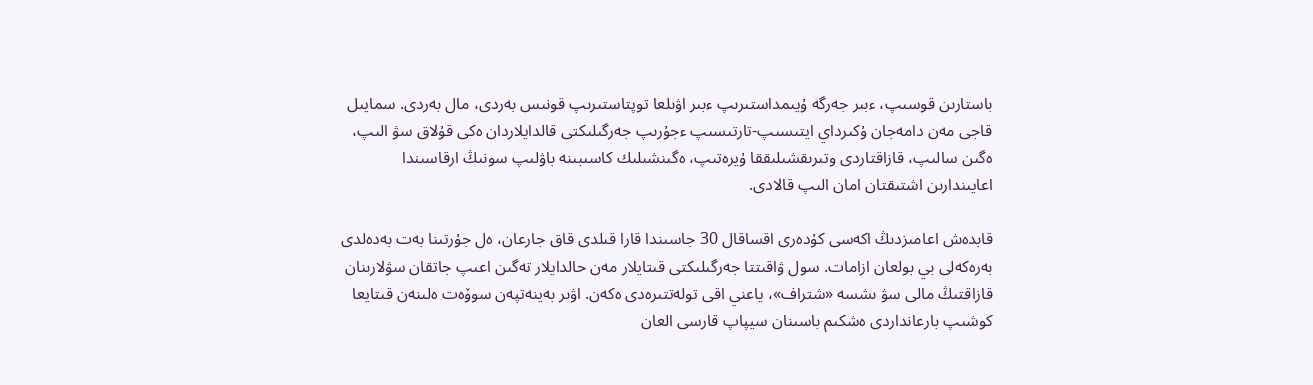باستارىن قوسىپ، ءبىر جەرگە ۇيىمداستىرىپ ءبىر اۋىلعا توپتاستىرىپ قونىس بەردى، مال بەردى. سمايىل قاجى مەن دامەجان ۇكىرداي ايتىسىپ-تارتىسىپ ءجۇرىپ جەرگىلىكتى قالدايلاردان ەكى قۇلاق سۋ الىپ، ەگىن سالىپ، قازاقتاردى وتىرىقشىلىققا ۇيرەتىپ، ەگىنشىلىك كاسىبىنە باۋلىپ سونىڭ ارقاسىندا اعايىندارىن اشتىقتان امان الىپ قالادى.

قابدەش اعامىزدىڭ اكەسى كۇدەرى اقساقال 30 جاسىندا قارا قىلدى قاق جارعان، ەل جۇرتىنا بەت بەدەلدى بەرەكەلى بي بولعان ازامات. سول ۋاقىتتا جەرگىلىكتى قىتايلار مەن حالدايلار تەگىن اعىپ جاتقان سۋلارىنان قازاقتىڭ مالى سۋ ىشسە «شتراف»، ياعني اقى تولەتتىرەدى ەكەن. اۋىر بەينەتپەن سوۆەت ەلىنەن قىتايعا كوشىپ بارعانداردى ەشكىم باسىنان سيپاپ قارسى العان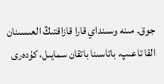جوق. مىنە وسىنداي قارا قازاقتىڭ العىسىنان القا تاعىپ، باتاسىنا باتقان سمايىل، كۇدەرى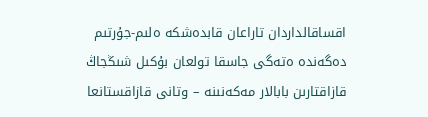اقساقالداردان تاراعان قابدەشكە ەلىم-جۇرتىم دەگەندە ەتەگى جاسقا تولعان بۇكىل شىڭجاڭ قازاقتارىن بابالار مەكەنىنە – وتانى قازاقستانعا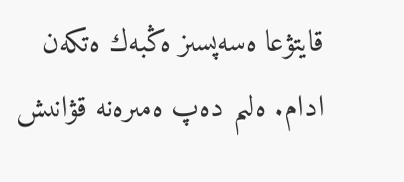قايتۋعا ەسەپسىز ەڭبەك ەتكەن ادام. ەلىم دەپ ەمىرەنە قۋانىش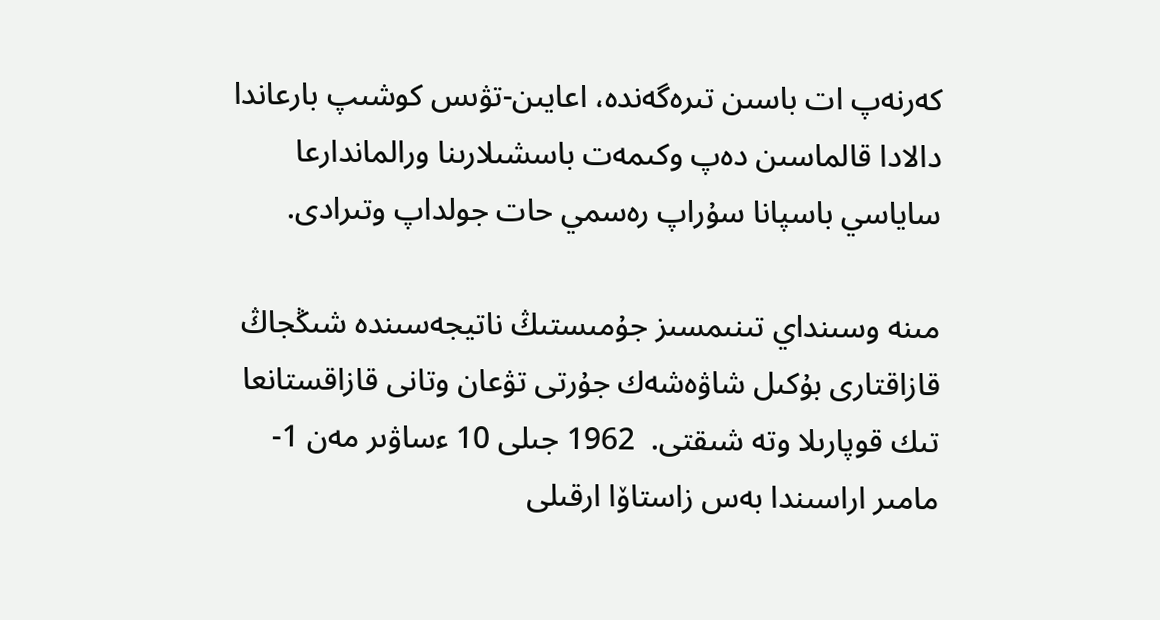كەرنەپ ات باسىن تىرەگەندە، اعايىن-تۋىس كوشىپ بارعاندا دالادا قالماسىن دەپ وكىمەت باسشىلارىنا ورالماندارعا ساياسي باسپانا سۇراپ رەسمي حات جولداپ وتىرادى.

مىنە وسىنداي تىنىمسىز جۇمىستىڭ ناتيجەسىندە شىڭجاڭ قازاقتارى بۇكىل شاۋەشەك جۇرتى تۋعان وتانى قازاقستانعا تىك قوپارىلا وتە شىقتى.  1962 جىلى 10 ءساۋىر مەن 1-مامىر اراسىندا بەس زاستاۆا ارقىلى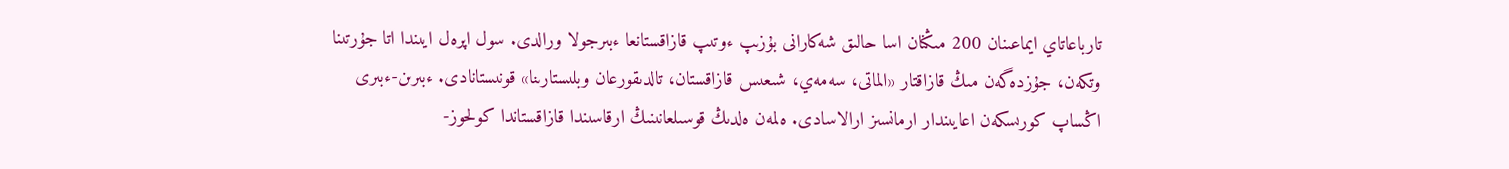تارباعاتاي ايماعىنان 200 مىڭنان اسا حالىق شەكارانى بۇزىپ ءوتىپ قازاقستانعا ءبىرجولا ورالدى. سول اپرەل ايىندا اتا جۇرتىنا وتكەن، جۇزدەگەن مىڭ قازاقتار «الماتى، سەمەي، شىعىس قازاقستان، تالدىقورعان وبلىستارىنا» قونىستانادى. ءبىرىن-ءبىرى اڭساپ كورىسكەن اعايىندار ارمانسىز ارالاسادى. ەلمەن ەلدىڭ قوسىلعانىنىڭ ارقاسىندا قازاقستاندا كولحوز-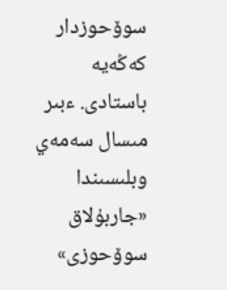سوۆحوزدار كەڭەيە باستادى. ءبىر مىسال سەمەي وبلىسىندا «جاربۇلاق سوۆحوزى»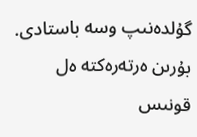گۇلدەنىپ وسە باستادى. بۇرىن ەرتەرەكتە ەل قونىس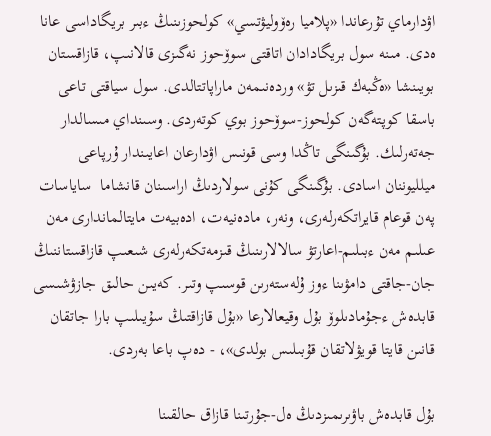اۋدارماي تۇرعاندا «پلاميا رەۆوليۋتسي» كولحوزىنىڭ ءبىر بريگاداسى عانا ەدى. مىنە سول بريگادادان اتاقتى سوۆحوز نەگىزى قالانىپ، قازاقستان بويىنشا «ەڭبەك قىزىل تۋ» وردەنىمەن ماراپاتتالدى. سول سياقتى تاعى باسقا كوپتەگەن كولحوز-سوۆحوز بوي كوتەردى. وسىنداي مىسالدار جەتەرلىك. بۇگىنگى تاڭدا وسى قونىس اۋدارعان اعايىندار ۇرپاعى ميلليوننان اسادى. بۇگىنگى كۇنى سولاردىڭ اراسىنان قانشاما  ساياسات پەن قوعام قايراتكەرلەرى، ونەر، مادەنيەت، ادەبيەت مايتالماندارى مەن عىلىم مەن ءبىلىم-اعارتۋ سالالارىنىڭ قىزمەتكەرلەرى شىعىپ قازاقستاننىڭ  جان-جاقتى دامۋىنا ءوز ۇلەستەرىن قوسىپ وتىر. كەيىن حالىق جازۋشىسى قابدەش ءجۇمادىلوۆ بۇل وقيعالارعا «بۇل قازاقتىڭ سۇيىلىپ بارا جاتقان قانىن قايتا قويۋلاتقان قۇبىلىس بولدى»، - دەپ باعا بەردى.

بۇل قابدەش باۋىرىمىزدىڭ ەل-جۇرتىنا قازاق حالقىنا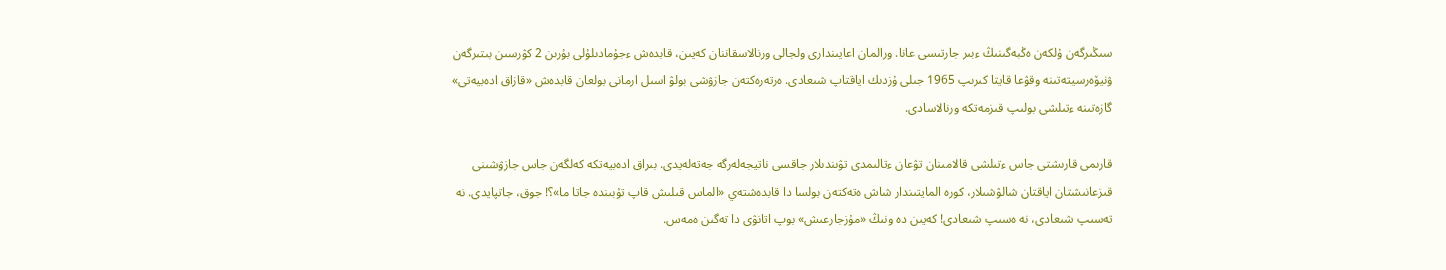سىڭىرگەن ۇلكەن ەڭبەگىنىڭ ءبىر جارتىسى عانا. ورالمان اعايىندارى ولجالى ورنالاسقاننان كەيىن، قابدەش ءجۇمادىلۇلى بۇرىن 2 كۋرسىن بىتىرگەن ۋنيۆەرسيتەتىنە وقۋعا قايتا كىرىپ 1965 جىلى ۇزدىك اياقتاپ شىعادى. ەرتەرەكتەن جازۋشى بولۋ اسىل ارمانى بولعان قابدەش «قازاق ادەبيەتى» گازەتىنە ءتىلشى بولىپ قىزمەتكە ورنالاسادى.

قارىمى قارىشتى جاس ءتىلشى قالامىنان تۋعان ءتالىمدى تۋىندىلار جاقسى ناتيجەلەرگە جەتەلەيدى. بىراق ادەبيەتكە كەلگەن جاس جازۋشىنى قىزعانىشتان اياقتان شالۋشىلار، كورە المايتىندار شاش ەتەكتەن بولسا دا قابدەشتەي «الماس قىلىش قاپ تۇبىندە جاتا ما»؟! جوق، جاتپايدى. نە تەسىپ شىعادى، نە ەسىپ شىعادى! كەيىن دە ونىڭ «مۇزجارعىش» بوپ اتانۋى دا تەگىن ەمەس.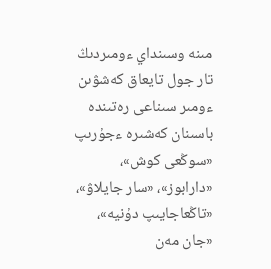مىنە وسىنداي ءومىردىڭ تار جول تايعاق كەشۋىن ءومىر سىناعى رەتىندە باسىنان كەشىرە ءجۇرىپ «سوڭعى كوش»، «دارابوز»، «سار جايلاۋ»، «تاڭعاجايىپ دۇنيە»، «جان مەن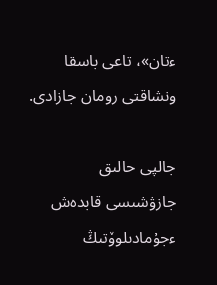ءتان»، تاعى باسقا ونشاقتى رومان جازادى.

جالپى حالىق جازۋشىسى قابدەش ءجۇمادىلوۆتىڭ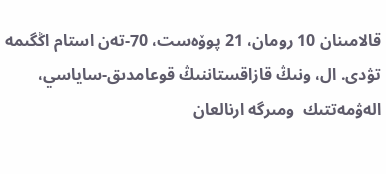قالامىنان 10 رومان، 21 پوۆەست، 70-تەن استام اڭگىمە تۋدى. ال، ونىڭ قازاقستاننىڭ قوعامدىق-ساياسي، الەۋمەتتىك  ومىرگە ارنالعان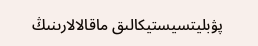پۋبليتسيستيكالىق ماقالالارىنىڭ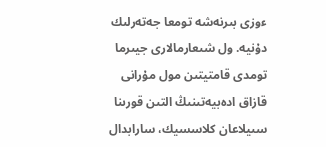ءوزى بىرنەشە تومعا جەتەرلىك دۇنيە. ول شىعارمالارى جيىرما تومدى قامتيتىن مول مۇرانى قازاق ادەبيەتىنىڭ التىن قورىنا  سىيلاعان كلاسسيك، سارابدال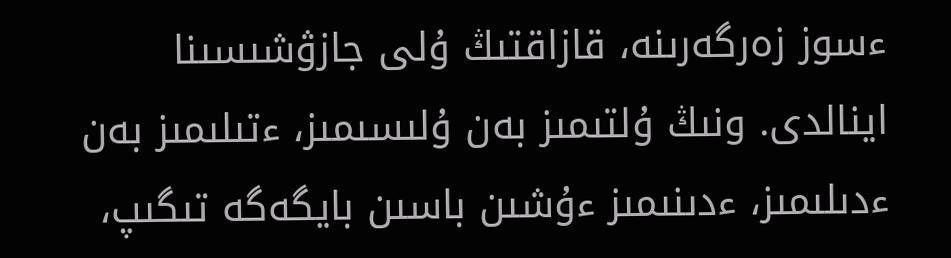ءسوز زەرگەرىنە، قازاقتىڭ ۇلى جازۋشىسىنا اينالدى. ونىڭ ۇلتىمىز بەن ۇلىسىمىز، ءتىلىمىز بەن ءدىلىمىز، ءدىنىمىز ءۇشىن باسىن بايگەگە تىگىپ،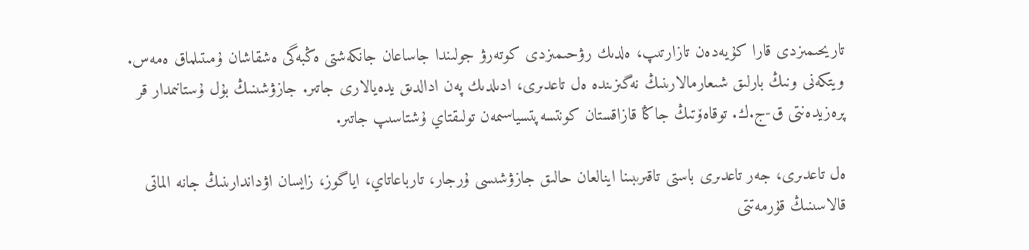تاريحىمىزدى قارا كۇيەدەن تازارتىپ، ەلدىك رۋحىمىزدى كوتەرۋ جولىندا جاساعان جانكەشتى ەڭبەگى ەشقاشان ۇمىتىلماق ەمەس.  ويتكەنى ونىڭ بارلىق شىعارمالارىنىڭ نەگىزىندە ەل تاعدىرى، ادىلدىك پەن ادالدىق يدەيالارى جاتىر. جازۋشىنىڭ بۇل ۇستانىمدار قر پرەزيدەنتى ق-ج.ك. توقاەۆتىڭ جاڭا قازاقستان كونتسەپتسياسىمەن تولىقتاي ۇشتاسىپ جاتىر.

ەل تاعدىرى، جەر تاعدىرى باستى تاقىرىبىنا اينالعان حالىق جازۋشىسى ۇرجار، تارباعاتاي، اياگوز، زايسان اۋداندارىنىڭ جانە الماتى قالاسىنىڭ قۇرمەتتى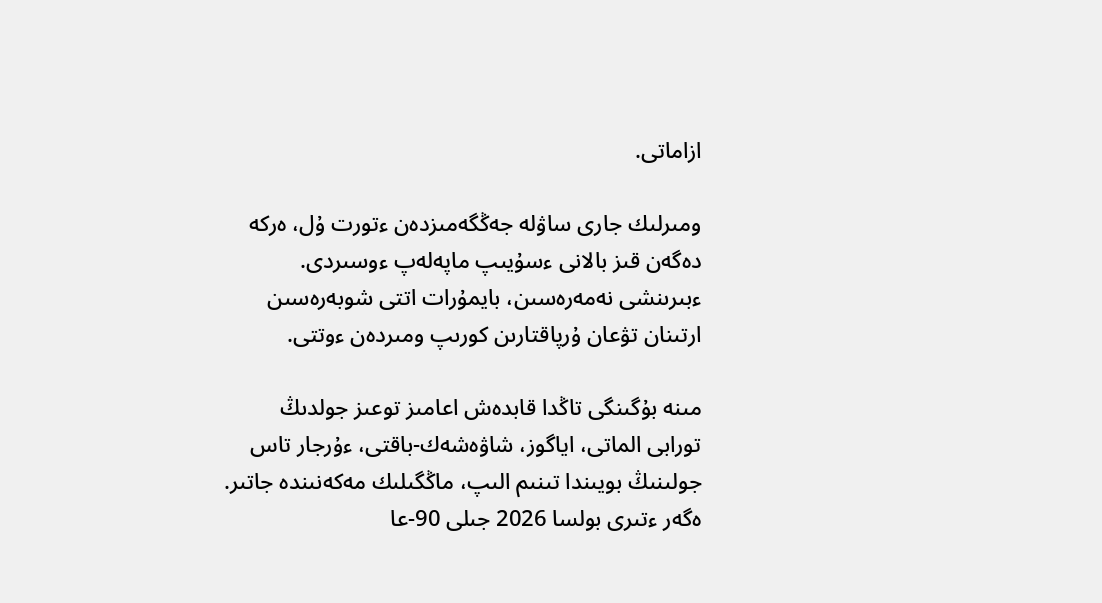ازاماتى.

ومىرلىك جارى ساۋلە جەڭگەمىزدەن ءتورت ۇل، ەركە دەگەن قىز بالانى ءسۇيىپ ماپەلەپ ءوسىردى. ءبىرىنشى نەمەرەسىن، بايمۇرات اتتى شوبەرەسىن ارتىنان تۋعان ۇرپاقتارىن كورىپ ومىردەن ءوتتى.

مىنە بۇگىنگى تاڭدا قابدەش اعامىز توعىز جولدىڭ تورابى الماتى، اياگوز، شاۋەشەك-باقتى، ءۇرجار تاس جولىنىڭ بويىندا تىنىم الىپ، ماڭگىلىك مەكەنىندە جاتىر. ەگەر ءتىرى بولسا 2026 جىلى 90-عا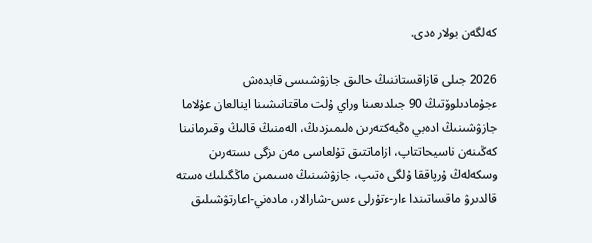كەلگەن بولار ەدى.

2026 جىلى قازاقستاننىڭ حالىق جازۋشىسى قابدەش ءجۇمادىلوۆتىڭ 90 جىلدىعىنا وراي ۇلت ماقتانىشىنا اينالعان عۇلاما جازۋشىنىڭ ادەبي ەڭبەكتەرىن ەلىمىزدىڭ، الەمنىڭ قالىڭ وقىرمانىنا كەڭىنەن ناسيحاتتاپ، ازاماتتىق تۇلعاسى مەن ىزگى ىستەرىن وسكەلەڭ ۇرپاققا ۇلگى ەتىپ، جازۋشىنىڭ ەسىمىن ماڭگىلىك ەستە قالدىرۋ ماقساتىندا ءار-ءتۇرلى ءىس-شارالار، مادەني-اعارتۋشىلىق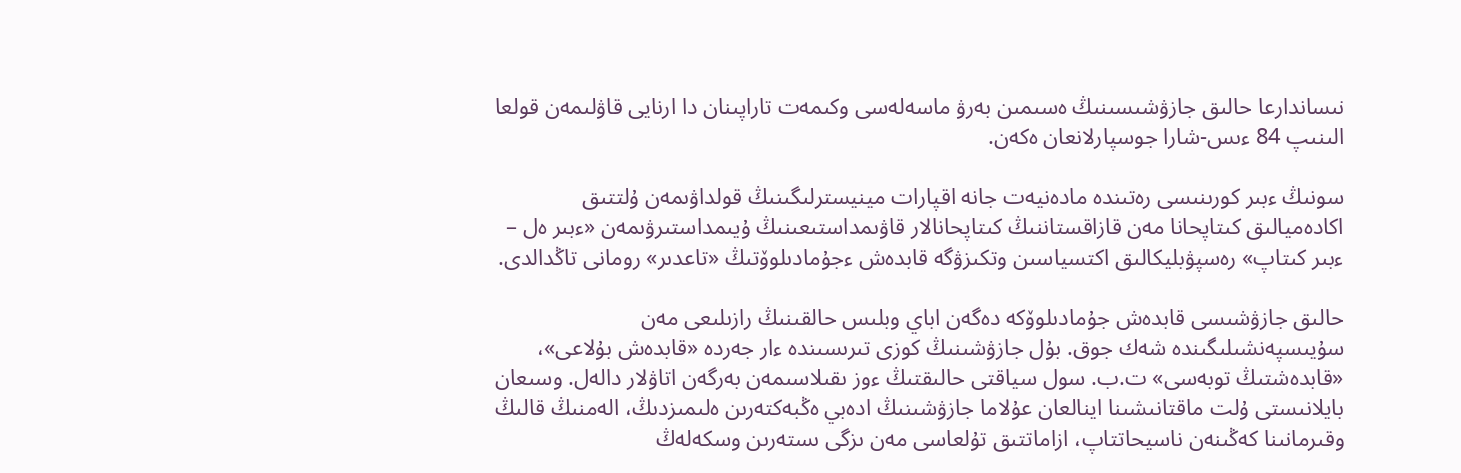نىساندارعا حالىق جازۋشىسىنىڭ ەسىمىن بەرۋ ماسەلەسى وكىمەت تاراپىنان دا ارنايى قاۋلىمەن قولعا الىنىپ 84 ءىس-شارا جوسپارلانعان ەكەن.

سونىڭ ءبىر كورىنىسى رەتىندە مادەنيەت جانە اقپارات مينيسترلىگىنىڭ قولداۋىمەن ۇلتتىق اكادەميالىق كىتاپحانا مەن قازاقستاننىڭ كىتاپحانالار قاۋىمداستىعىنىڭ ۇيىمداستىرۋىمەن «ءبىر ەل – ءبىر كىتاپ» رەسپۋبليكالىق اكتسياسىن وتكىزۋگە قابدەش ءجۇمادىلوۆتىڭ «تاعدىر» رومانى تاڭدالدى.

حالىق جازۋشىسى قابدەش جۇمادىلوۆكە دەگەن اباي وبلىس حالقىنىڭ رازىلىعى مەن سۇيىسپەنشىلىگىندە شەك جوق. بۇل جازۋشىنىڭ كوزى تىرىسىندە ءار جەردە «قابدەش بۇلاعى»، «قابدەشتىڭ توبەسى» ت.ب. سول سياقتى حالىقتىڭ ءوز ىقىلاسىمەن بەرگەن اتاۋلار دالەل. وسىعان بايلانىستى ۇلت ماقتانىشىنا اينالعان عۇلاما جازۋشىنىڭ ادەبي ەڭبەكتەرىن ەلىمىزدىڭ، الەمنىڭ قالىڭ وقىرمانىنا كەڭىنەن ناسيحاتتاپ، ازاماتتىق تۇلعاسى مەن ىزگى ىستەرىن وسكەلەڭ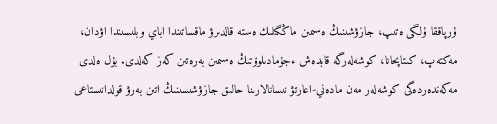ۇرپاققا ۇلگى ەتىپ، جازۋشىنىڭ ەسىمىن ماڭگىلىك ەستە قالدىرۋ ماقساتىندا اباي وبلىسىندا اۋدان، مەكتەپ، كىتاپحانا، كوشەلەرگە قابدەش ءجۇمادىلوۆتىڭ ەسىمىن بەرەتىن كەز كەلدى. بۇل ەلدى مەكەندەردەگى كوشەلەر مەن مادەني-اعارتۋ نىسانالارىنا حالىق جازۋشىسىنىڭ اتىن بەرۋ قولدانىستاعى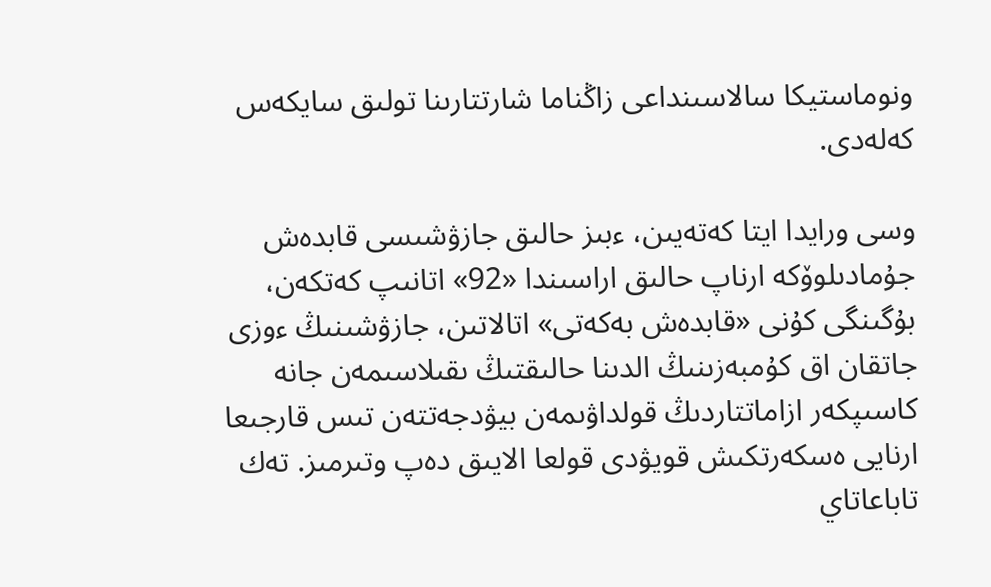ونوماستيكا سالاسىنداعى زاڭناما شارتتارىنا تولىق سايكەس كەلەدى.

وسى ورايدا ايتا كەتەيىن، ءبىز حالىق جازۋشىسى قابدەش جۇمادىلوۆكە ارناپ حالىق اراسىندا «92» اتانىپ كەتكەن، بۇگىنگى كۇنى «قابدەش بەكەتى» اتالاتىن، جازۋشىنىڭ ءوزى جاتقان اق كۇمبەزىنىڭ الدىنا حالىقتىڭ ىقىلاسىمەن جانە كاسىپكەر ازاماتتاردىڭ قولداۋىمەن بيۋدجەتتەن تىس قارجىعا ارنايى ەسكەرتكىش قويۋدى قولعا الايىق دەپ وتىرمىز. تەك تاباعاتاي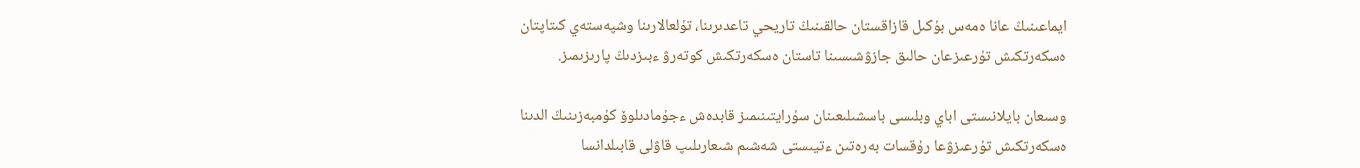ايماعىنىڭ عانا ەمەس بۇكىل قازاقستان حالقىنىڭ تاريحي تاعدىرىنا، تۇلعالارىنا وشپەستەي كىتاپتان ەسكەرتكىش تۇرعىزعان حالىق جازۋشىسىنا تاستان ەسكەرتكىش كوتەرۋ ءبىزدىڭ پارىزىمىز.

وسىعان بايلانىستى اباي وبلىسى باسشىلىعىنان سۇرايتىنىمىز قابدەش ءجۇمادىلوۆ كۇمبەزىنىڭ الدىنا ەسكەرتكىش تۇرعىزۋعا رۇقسات بەرەتىن ءتيىستى شەشىم شىعارىلىپ قاۋلى قابىلدانسا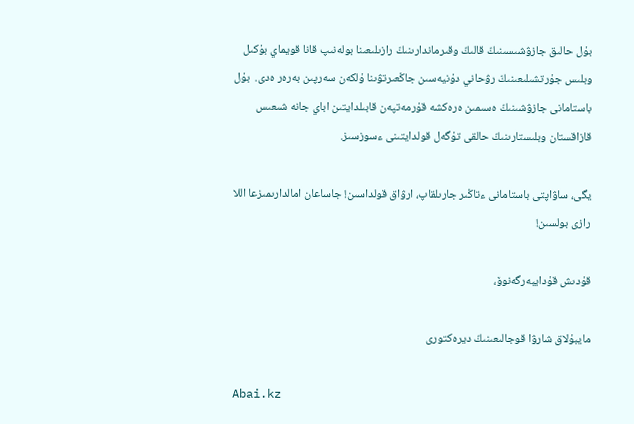بۇل حالىق جازۋشىسىنىڭ قالىڭ وقىرماندارىنىڭ رازىلىعىنا بولەنىپ قانا قويماي بۇكىل وبلىس جۇرتشىلىعىنىڭ رۋحاني دۇنيەسىن جاڭعىرتۋىنا ۇلكەن سەرپىن بەرەر ەدى.  بۇل باستامانى جازۋشىنىڭ ەسىمىن ەرەكشە قۇرمەتپەن قابىلدايتىن اباي جانە شىعىس قازاقستان وبلىستارىنىڭ حالقى تۇگەل قولدايتىنى ءسوزسىز.

يگى، ساۋاپتى باستامانى ءتاڭىر جارىلقاپ، ارۋاق قولداسىن! جاساعان امالدارىمىزعا اللا رازى بولسىن!

قۇدىش قۇدايبەرگەنوۆ،

مايبۇلاق شارۋا قوجالىعىنىڭ ديرەكتورى

Abai.kz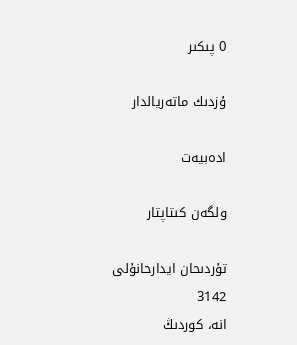0 پىكىر

ۇزدىك ماتەريالدار

ادەبيەت

ولگەن كىتاپتار

تۇردىحان ايدارحانۇلى 3142
انە، كوردىڭ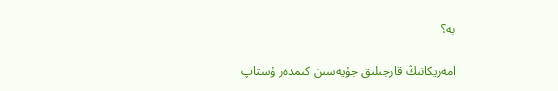بە؟

امەريكانىڭ قارجىلىق جۇيەسىن كىمدەر ۇستاپ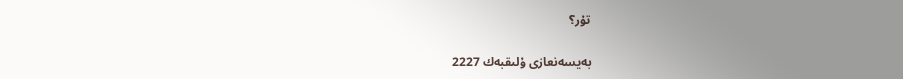تۇر؟

بەيسەنعازى ۇلىقبەك 2227